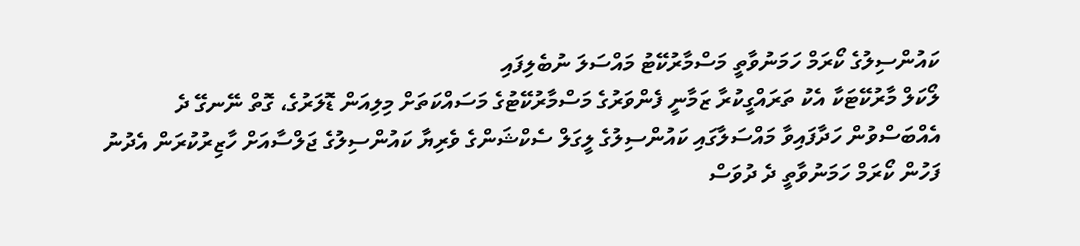ކައުންސިލުގެ ކޯރަމް ހަމަނުވާތީ މަސްމާރުކޭޓު މައްސަލަ ނުބެލިފައި
ލޯކަލް މާރުކޭޓަކާ އެކު ތަރައްގީކުރާ ޒަމާނީ ފެންވަރުގެ މަސްމާރުކޭޓުގެ މަސައްކަތަށް މިލިއަން ޑޮލަރުގެ، ގޮތް ނޭނގޭ ދެ އެއްބަސްވުން ހަދާފައިވާ މައްސަލާގައި ކައުންސިލުގެ ލީގަލް ސެކްޝަންގެ ވެރިޔާ ކައުންސިލުގެ ޖަލްސާއަށް ހާޒިރުކުރަން އެދުނު ފަހުން ކޯރަމް ހަމަނުވާތީ ދެ ދުވަސް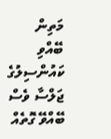މަތިން ބޭއްވި ކައުންސިލުގެ ޖަލްސާ ވެސް ބޭއްވޭ ގޮތެއް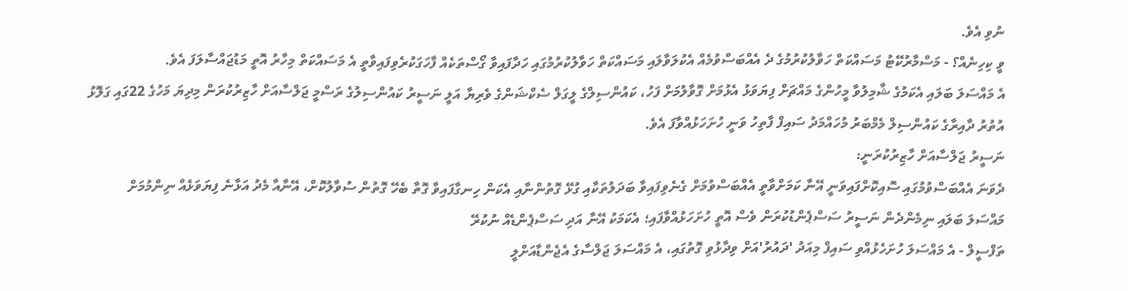ނުވި އެވެ.
ވީ ކިހިނެއް؟ - މަސްމާރުކޭޓު މަސައްކަތް ހަވާލުކުރުމުގެ ދެ އެއްބަސްވުމެއް އެކުލަވާލައި މަސައްކަތް ހަވާލުކުރުމުގައި ހަދާފައިވާ ގޯސްތަކެއް ފާހަގަކުރެވިފައިވާތީ އެ މަސައްކަތް މިހާރު އޮތީ މަޑުޖައްސާލަފަ އެވެ.
އެ މައްސަލަ ބަލައި އެކަމުގެ ޝާމިލުވާ މީހުންގެ މައްޗަށް ފިޔަވަޅު އެޅުމަށް ގޮވާލުމަށް ފަހު، ކައުންސިލްގެ ލީގަލް ސެކްޝަންގެ ވެރިޔާ އަލީ ނަސީރު ކައުންސިލުގެ ރަސްމީ ޖަލްސާއަށް ހާޒިރުކުރަން މިދިޔަ މަހުގެ 22ގައި ގަލޮޅު އުތުރު ދާއިރާގެ ކައުންސިލް މެމްބަރު މުހައްމަދު ސައިފް ފާތިހު ވަނީ ހުށަހަޅުއްވާފަ އެވެ.
ނަސީރު ޖަލްސާއަށް ހާޒިރުކުރަނީ:
ދެވަނަ އެއްބަސްވުމުގައި ސޮއިކޮށްފައިވަނީ އޭނާ ކަމަށްވާތީ އެއްބަސްވުމަށް ގެނެވިފައިވާ ބަދަލުތަކާއި ގުޅޭ ގޮތުންނާއި އެކަން ހިނގާފައިވާ ގޮތާ ބެހޭ ގޮތުން ސުވާލުކޮށް، އޭނާއާ މެދު އަޅާނެ ފިޔަވަޅެއް ނިންމުމަށް
މައްސަލަ ބަލައި ނިމެންދެން ނަސީރު ސަސްޕެންޑުކުރަން ވެސް އޮތީ ހުށަހަޅުއްވާފައި؛ އެކަމަކު އޭނާ އަދި ސަސްޕެންޑެއް ނުކުރޭ
ތަފްސީލް - އެ މައްސަލަ ހުށަހެޅުއްވި ސައިފް މިއަދު 'ދައުރު'އަށް ވިދާޅުވި ގޮތުގައި، އެ މައްސަލަ ޖަލްސާގެ އެޖެންޑާއަށްލީ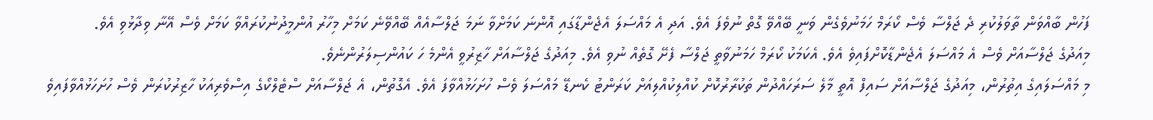ފަހުން ބާއްވަން ތާވަލުކުރި ދެ ޖަލްސާ ވެސް ކޯރަމް ހަމަނުވެގެން ވަނީ ބޭއްވޭ ގޮތް ނުވެފަ އެވެ. އަދި އެ މައްސަލަ އެޖެންޑާގައި އޮންނަ ކަމަށްވާ ނަމަ ޖަލްސާއެއް ބޭއްވޭނެ ކަމަށް މިހާރު އުންމީދުނުކުރައްވާ ކަމަށް ވެސް އޭނާ ވިދާޅުވި އެވެ.
މިއަދުގެ ޖަލްސާއަށް ވެސް އެ މައްސަލަ އެޖެންޑާކޮށްފައިވެ އެވެ. އެކަމަކު ކޯރަމް ހަމަނުވާތީ ޖަލްސާ ފެށޭ ގޮތެއް ނުވި އެވެ. މިއަދުގެ ޖަލްސާއަށް ހާޒިރުވީ އެންމެ ހަ ކައުންސިލަރުންނެވެ.
މި މައްސަލައިގެ އިތުރުން، މިއަދުގެ ޖަލްސާއަށް ސައިފް އޮތީ މާލެ ސަރަހައްދުން ތަކުރާރުކޮށް ކުއްލިކުއްލިއަށް ކަރަންޓު ކެނޑޭ މައްސަލަ ވެސް ހުށަހަޅުއްވާފަ އެވެ. އެގޮތުން، އެ ޖަލްސާއަށް ސްޓެލްކޯގެ އިސްވެރިއަކު ހާޒިރުކުރަން ވެސް ހުށަހަޅުއްވާފައިވެ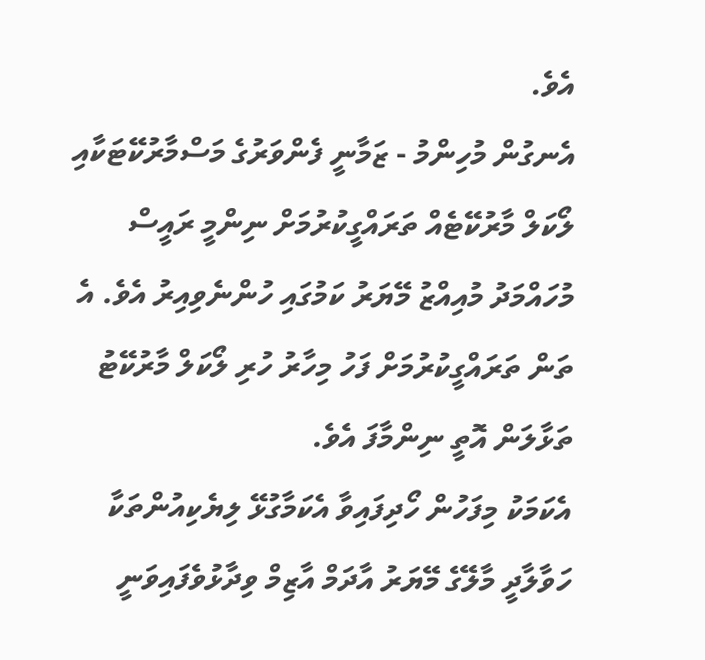އެވެ.
އެނގުން މުހިންމު - ޒަމާނީ ފެންވަރުގެ މަސްމާރުކޭޓަކާއި ލޯކަލް މާރުކޭޓެއް ތަރައްގީކުރުމަށް ނިންމީ ރައީސް މުހައްމަދު މުއިއްޒު މޭޔަރު ކަމުގައި ހުންނެވިއިރު އެވެ. އެ ތަން ތަރައްގީކުރުމަށް ފަހު މިހާރު ހުރި ލޯކަލް މާރުކޭޓު ތަޅާލަން އޮތީ ނިންމާފަ އެވެ.
އެކަމަކު މިފަހުން ހޯދިފައިވާ އެކަމާގުޅޭ ލިޔެކިއުންތަކާ ހަވާލާދީ މާލޭގެ މޭޔަރު އާދަމް އާޒިމް ވިދާޅުވެފައިވަނީ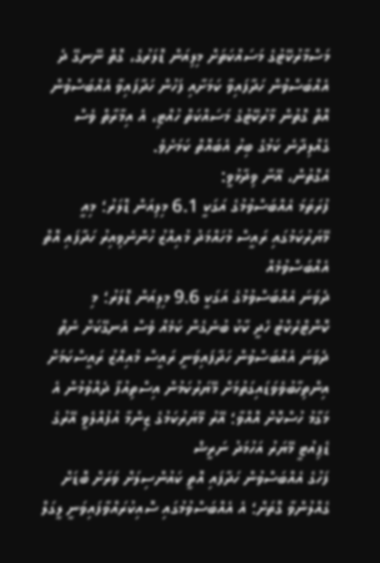މަސްމާރުކޭޓުގެ މަސައްކަތަށް މިލިއަން ޑޮލަރުގެ، ގޮތް ނޭނގޭ ދެ އެއްބަސްވުން ހަދާފައިވާ ކަމަށާއި ފަހުން ހަދާފައިވާ އެއްބަސްވުން އޮތް ގޮތުން މާރުކޭޓުގެ މަސައްކަތް ހުއްޓި، އެ އިމާރާތް ވެސް ގެއްލިދާނެ ކަމުގެ ބިރު އެބައޮތް ކަމަށެވެ.
އެގޮތުން، އޭނާ ވިދާޅުވީ:
ފުރަތަމަ އެއްބަސްވުމުގެ އަގަކީ 6.1 މިލިއަން ޑޮލަރު؛ މިއީ މޭޔަރުކަމުގައި ރައީސް މުހައްމަދު މުއިއްޒު ހުންނެވިއިރު ހަދާފައި އޮތް އެއްބަސްވުމެއް
ދެވަނަ އެއްބަސްވުމުގެ އަގަކީ 9.6 މިލިއަން ޑޮލަރު؛ މި ކޮންޓްރެކްޓު ހެދީ ކާކު ބުނެގެން ކަމެއް ވެސް އެނގޭކަށް ނެތް
ދެވަނަ އެއްބަސްވުން ހަދާފައިވަނީ ރައީސް މުއިއްޒު ރައީސްކަމަށް އިންތިހާބުވެވަޑައިގަތުމަށް މޭޔަރުކަމުން އިސްތިއުފާ ދެއްވުމުން އެ މަގާމު ހުސްކޮށް އޮއްވާ؛ އޭރު މޭޔަރުކަމުގެ ޒިންމާ އުފުއްލެވީ އޭރުގެ ޑެޕިއުޓީ މޭޔަރު އަހުމަދު ނަރީޝް
ފަހުގެ އެއްބަސްވުން ހަދާފައި އޮތީ ކައުންސިލަށް ވަރަށް ބޮޑަށް ގެއްލުންވާ ގޮތަށް؛ އެ އެއްބަސްވުމުގައި ސޮއިކުރައްވާފައިވަނީ ލީގަލް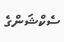ސެކްޝަންގެ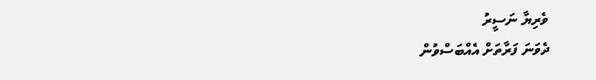ވެރިޔާ ނަސީރު
ދެވަނަ ފަރާތަށް އެއްބަސްވުން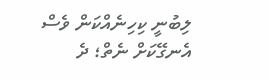ލިބުނީ ކިހިނެއްކަން ވެސް އެނގޭކަށް ނެތް؛ ދެ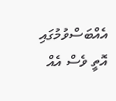އެއްބަސްވުމުގައި އޮތީ ވެސް އެއް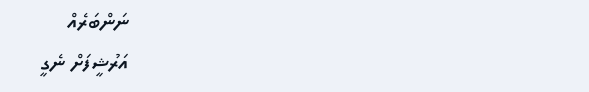ނަންބަރެއް
އަރުޝީފަށް ނެގީ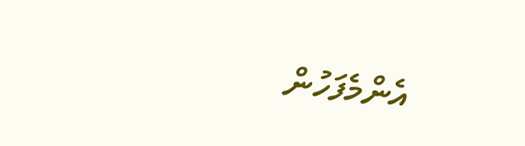އެންމެފަހުން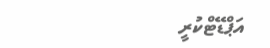އަޕްޑޭޓްކުރީ